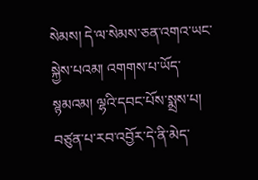སེམས། དེ་ལ་སེམས་ཅན་འགའ་ཡང་སྐྱེས་པའམ། འགགས་པ་ཡོད་སྙམའམ། ལྷའི་དབང་པོས་སྨྲས་པ། བཙུན་པ་རབ་འབྱོར་དེ་ནི་མེད་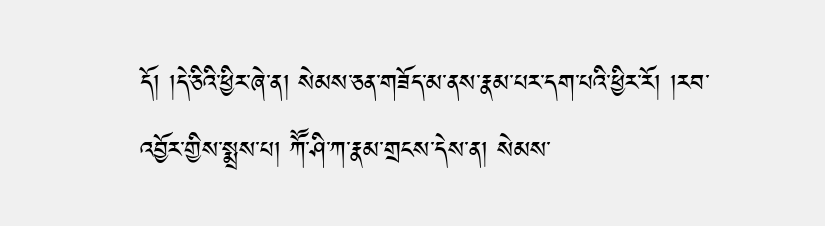དོ། །དེ་ཅིའི་ཕྱིར་ཞེ་ན། སེམས་ཅན་གཟོད་མ་ནས་རྣམ་པར་དག་པའི་ཕྱིར་རོ། །རབ་འབྱོར་གྱིས་སྨྲས་པ། ཀཽ་ཤི་ཀ་རྣམ་གྲངས་དེས་ན། སེམས་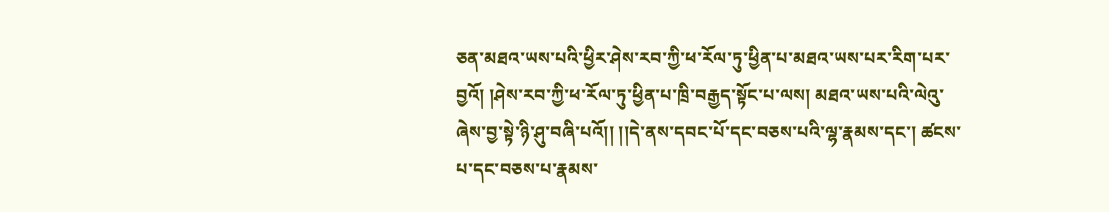ཅན་མཐའ་ཡས་པའི་ཕྱིར་ཤེས་རབ་ཀྱི་ཕ་རོལ་ཏུ་ཕྱིན་པ་མཐའ་ཡས་པར་རིག་པར་བྱའོ། །ཤེས་རབ་ཀྱི་ཕ་རོལ་ཏུ་ཕྱིན་པ་ཁྲི་བརྒྱད་སྟོང་པ་ལས། མཐའ་ཡས་པའི་ལེའུ་ཞེས་བྱ་སྟེ་ཉི་ཤུ་བཞི་པའོ།། །།དེ་ནས་དབང་པོ་དང་བཅས་པའི་ལྷ་རྣམས་དང་། ཚངས་པ་དང་བཅས་པ་རྣམས་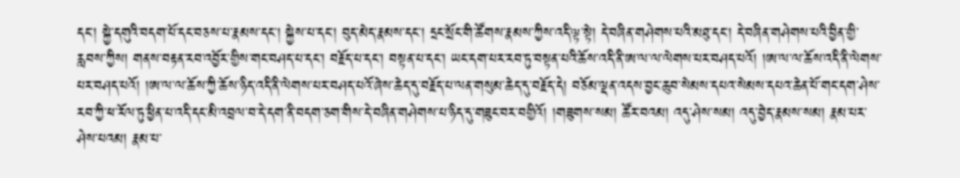དང་། སྐྱེ་དགུའི་བདག་པོ་དང་བཅས་པ་རྣམས་དང་། སྐྱེས་པ་དང་། བུད་མེད་རྣམས་དང་། དྲང་སྲོང་གི་ཚོགས་རྣམས་ཀྱིས་འདི་ལྟ་སྟེ། དེ་བཞིན་གཤེགས་པའི་མཐུ་དང་། དེ་བཞིན་གཤེགས་པའི་བྱིན་གྱི་རླབས་ཀྱིས། གནས་བརྟན་རབ་འབྱོར་གྱིས་གང་བཤད་པ་དང་། བརྗོད་པ་དང་། བསྟན་པ་དང་། ཡང་དག་པར་རབ་ཏུ་བསྟན་པའི་ཆོས་འདི་ནི་ཨ་ལ་ལ་ལེགས་པར་བཤད་པའོ། །ཨ་ལ་ལ་ཆོས་འདི་ནི་ལེགས་པར་བཤད་པའོ། །ཨ་ལ་ལ་ཆོས་ཀྱི་ཆོས་ཉིད་འདི་ནི་ལེགས་པར་བཤད་པའོ་ཞེས་ཆེད་དུ་བརྗོད་པ་ལན་གསུམ་ཆེད་དུ་བརྗོད་དེ། བཅོམ་ལྡན་འདས་བྱང་ཆུབ་སེམས་དཔའ་སེམས་དཔའ་ཆེན་པོ་གང་དག་ཤེས་རབ་ཀྱི་ཕ་རོལ་ཏུ་ཕྱིན་པ་འདི་དང་མི་འབྲལ་བ་དེ་དག་ནི་བདག་ཅག་གིས་དེ་བཞིན་གཤེགས་པ་ཉིད་དུ་གཟུང་བར་བགྱིའོ། །གཟུགས་སམ། ཚོར་བའམ། འདུ་ཤེས་སམ། འདུ་བྱེད་རྣམས་སམ། རྣམ་པར་ཤེས་པའམ། རྣམ་པ་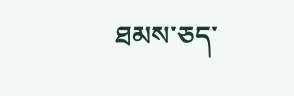ཐམས་ཅད་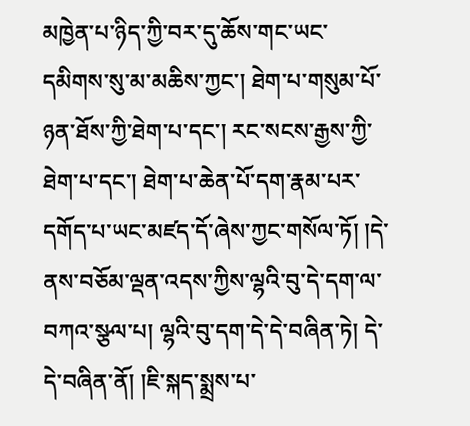མཁྱེན་པ་ཉིད་ཀྱི་བར་དུ་ཆོས་གང་ཡང་དམིགས་སུ་མ་མཆིས་ཀྱང་། ཐེག་པ་གསུམ་པོ་ཉན་ཐོས་ཀྱི་ཐེག་པ་དང་། རང་སངས་རྒྱས་ཀྱི་ཐེག་པ་དང་། ཐེག་པ་ཆེན་པོ་དག་རྣམ་པར་དགོད་པ་ཡང་མཛད་དོ་ཞེས་ཀྱང་གསོལ་ཏོ། །དེ་ནས་བཅོམ་ལྡན་འདས་ཀྱིས་ལྷའི་བུ་དེ་དག་ལ་བཀའ་སྩལ་པ། ལྷའི་བུ་དག་དེ་དེ་བཞིན་ཏེ། དེ་དེ་བཞིན་ནོ། །ཇི་སྐད་སྨྲས་པ་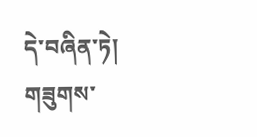དེ་བཞིན་ཏེ། གཟུགས་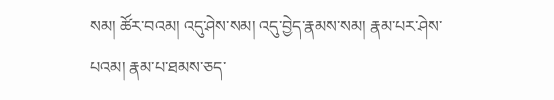སམ། ཚོར་བའམ། འདུ་ཤེས་སམ། འདུ་བྱེད་རྣམས་སམ། རྣམ་པར་ཤེས་པའམ། རྣམ་པ་ཐམས་ཅད་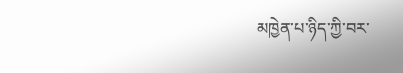མཁྱེན་པ་ཉིད་ཀྱི་བར་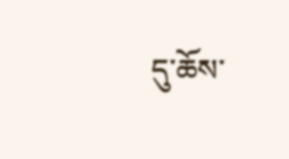དུ་ཆོས་